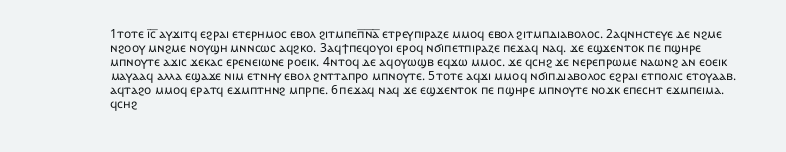1ⲧⲟⲧⲉ ⲓ̅ⲥ̅ ⲁⲩϫⲓⲧϥ ⲉϩⲣⲁⲓ ⲉⲧⲉⲣⲏⲙⲟⲥ ⲉⲃⲟⲗ ϩⲓⲧⲙⲡⲉⲡ̅ⲛ̅ⲁ̅ ⲉⲧⲣⲉⲩⲡⲓⲣⲁⲍⲉ ⲙⲙⲟϥ ⲉⲃⲟⲗ ϩⲓⲧⲙⲡⲇⲓⲁⲃⲟⲗⲟⲥ. 2ⲁϥⲛⲏⲥⲧⲉⲩⲉ ⲇⲉ ⲛϩⲙⲉ ⲛϩⲟⲟⲩ ⲙⲛϩⲙⲉ ⲛⲟⲩϣⲏ ⲙⲛⲛⲥⲱⲥ ⲁϥϩⲕⲟ. 3ⲁϥϯⲡⲉϥⲟⲩⲟⲓ ⲉⲣⲟϥ ⲛϭⲓⲡⲉⲧⲡⲓⲣⲁⲍⲉ ⲡⲉϫⲁϥ ⲛⲁϥ. ϫⲉ ⲉϣϫⲉⲛⲧⲟⲕ ⲡⲉ ⲡϣⲏⲣⲉ ⲙⲡⲛⲟⲩⲧⲉ ⲁϫⲓⲥ ϫⲉⲕⲁⲥ ⲉⲣⲉⲛⲉⲓⲱⲛⲉ ⲣⲟⲉⲓⲕ. 4ⲛⲧⲟϥ ⲇⲉ ⲁϥⲟⲩⲱϣⲃ ⲉϥϫⲱ ⲙⲙⲟⲥ. ϫⲉ ϥⲥⲏϩ ϫⲉ ⲛⲉⲣⲉⲡⲣⲱⲙⲉ ⲛⲁⲱⲛϩ ⲁⲛ ⲉⲟⲉⲓⲕ ⲙⲁⲩⲁⲁϥ ⲁⲗⲗⲁ ⲉϣⲁϫⲉ ⲛⲓⲙ ⲉⲧⲛⲏⲩ ⲉⲃⲟⲗ ϩⲛⲧⲧⲁⲡⲣⲟ ⲙⲡⲛⲟⲩⲧⲉ. 5ⲧⲟⲧⲉ ⲁϥϫⲓ ⲙⲙⲟϥ ⲛϭⲓⲡⲇⲓⲁⲃⲟⲗⲟⲥ ⲉϩⲣⲁⲓ ⲉⲧⲡⲟⲗⲓⲥ ⲉⲧⲟⲩⲁⲁⲃ. ⲁϥⲧⲁϩⲟ ⲙⲙⲟϥ ⲉⲣⲁⲧϥ ⲉϫⲙⲡⲧⲏⲛϩ ⲙⲡⲣⲡⲉ. 6ⲡⲉϫⲁϥ ⲛⲁϥ ϫⲉ ⲉϣϫⲉⲛⲧⲟⲕ ⲡⲉ ⲡϣⲏⲣⲉ ⲙⲡⲛⲟⲩⲧⲉ ⲛⲟϫⲕ ⲉⲡⲉⲥⲏⲧ ⲉϫⲙⲡⲉⲓⲙⲁ. ϥⲥⲏϩ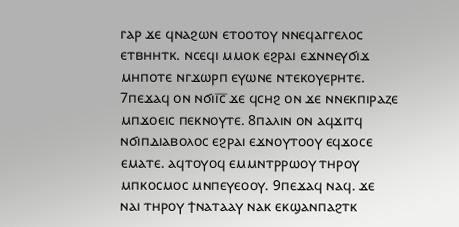ⲅⲁⲣ ϫⲉ ϥⲛⲁϩⲱⲛ ⲉⲧⲟⲟⲧⲟⲩ ⲛⲛⲉϥⲁⲅⲅⲉⲗⲟⲥ ⲉⲧⲃⲏⲏⲧⲕ. ⲛⲥⲉϥⲓ ⲙⲙⲟⲕ ⲉϩⲣⲁⲓ ⲉϫⲛⲛⲉⲩϭⲓϫ ⲙⲏⲡⲟⲧⲉ ⲛⲅϫⲱⲣⲡ ⲉⲩⲱⲛⲉ ⲛⲧⲉⲕⲟⲩⲉⲣⲏⲧⲉ. 7ⲡⲉϫⲁϥ ⲟⲛ ⲛϭⲓⲓ̅ⲥ̅ ϫⲉ ϥⲥⲏϩ ⲟⲛ ϫⲉ ⲛⲛⲉⲕⲡⲓⲣⲁⲍⲉ ⲙⲡϫⲟⲉⲓⲥ ⲡⲉⲕⲛⲟⲩⲧⲉ. 8ⲡⲁⲗⲓⲛ ⲟⲛ ⲁϥϫⲓⲧϥ ⲛϭⲓⲡⲇⲓⲁⲃⲟⲗⲟⲥ ⲉϩⲣⲁⲓ ⲉϫⲛⲟⲩⲧⲟⲟⲩ ⲉϥϫⲟⲥⲉ ⲉⲙⲁⲧⲉ. ⲁϥⲧⲟⲩⲟϥ ⲉⲙⲙⲛⲧⲣⲣⲱⲟⲩ ⲧⲏⲣⲟⲩ ⲙⲡⲕⲟⲥⲙⲟⲥ ⲙⲛⲡⲉⲩⲉⲟⲟⲩ. 9ⲡⲉϫⲁϥ ⲛⲁϥ. ϫⲉ ⲛⲁⲓ ⲧⲏⲣⲟⲩ ϯⲛⲁⲧⲁⲁⲩ ⲛⲁⲕ ⲉⲕϣⲁⲛⲡⲁϩⲧⲕ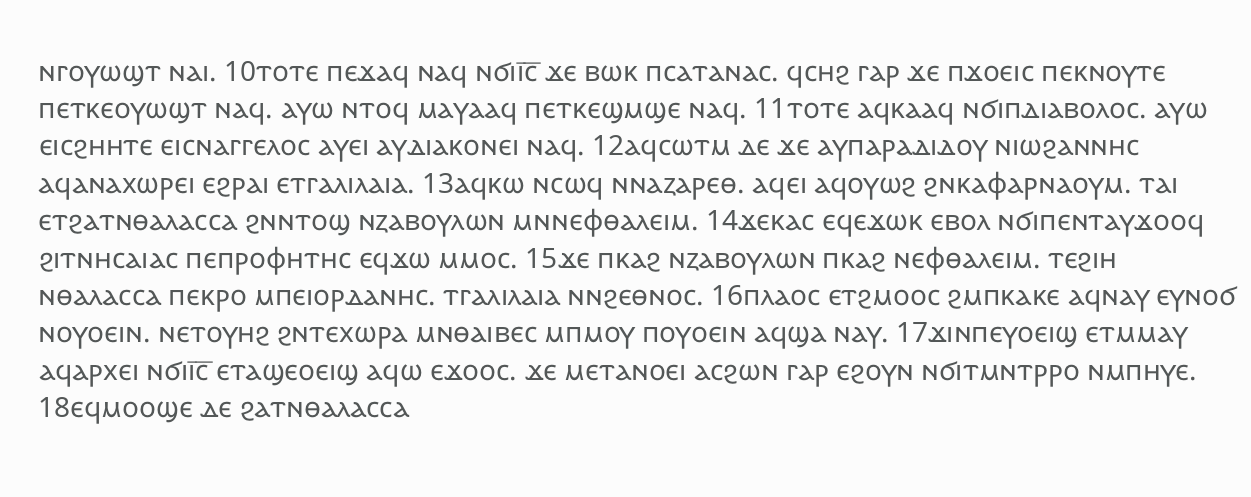ⲛⲅⲟⲩⲱϣⲧ ⲛⲁⲓ. 10ⲧⲟⲧⲉ ⲡⲉϫⲁϥ ⲛⲁϥ ⲛϭⲓⲓ̅ⲥ̅ ϫⲉ ⲃⲱⲕ ⲡⲥⲁⲧⲁⲛⲁⲥ. ϥⲥⲏϩ ⲅⲁⲣ ϫⲉ ⲡϫⲟⲉⲓⲥ ⲡⲉⲕⲛⲟⲩⲧⲉ ⲡⲉⲧⲕⲉⲟⲩⲱϣⲧ ⲛⲁϥ. ⲁⲩⲱ ⲛⲧⲟϥ ⲙⲁⲩⲁⲁϥ ⲡⲉⲧⲕⲉϣⲙϣⲉ ⲛⲁϥ. 11ⲧⲟⲧⲉ ⲁϥⲕⲁⲁϥ ⲛϭⲓⲡⲇⲓⲁⲃⲟⲗⲟⲥ. ⲁⲩⲱ ⲉⲓⲥϩⲏⲏⲧⲉ ⲉⲓⲥⲛⲁⲅⲅⲉⲗⲟⲥ ⲁⲩⲉⲓ ⲁⲩⲇⲓⲁⲕⲟⲛⲉⲓ ⲛⲁϥ. 12ⲁϥⲥⲱⲧⲙ ⲇⲉ ϫⲉ ⲁⲩⲡⲁⲣⲁⲇⲓⲇⲟⲩ ⲛⲓⲱϩⲁⲛⲛⲏⲥ ⲁϥⲁⲛⲁⲭⲱⲣⲉⲓ ⲉϩⲣⲁⲓ ⲉⲧⲅⲁⲗⲓⲗⲁⲓⲁ. 13ⲁϥⲕⲱ ⲛⲥⲱϥ ⲛⲛⲁⲍⲁⲣⲉⲑ. ⲁϥⲉⲓ ⲁϥⲟⲩⲱϩ ϩⲛⲕⲁⲫⲁⲣⲛⲁⲟⲩⲙ. ⲧⲁⲓ ⲉⲧϩⲁⲧⲛⲑⲁⲗⲁⲥⲥⲁ ϩⲛⲛⲧⲟϣ ⲛⲍⲁⲃⲟⲩⲗⲱⲛ ⲙⲛⲛⲉⲫⲑⲁⲗⲉⲓⲙ. 14ϫⲉⲕⲁⲥ ⲉϥⲉϫⲱⲕ ⲉⲃⲟⲗ ⲛϭⲓⲡⲉⲛⲧⲁⲩϫⲟⲟϥ ϩⲓⲧⲛⲏⲥⲁⲓⲁⲥ ⲡⲉⲡⲣⲟⲫⲏⲧⲏⲥ ⲉϥϫⲱ ⲙⲙⲟⲥ. 15ϫⲉ ⲡⲕⲁϩ ⲛⲍⲁⲃⲟⲩⲗⲱⲛ ⲡⲕⲁϩ ⲛⲉⲫⲑⲁⲗⲉⲓⲙ. ⲧⲉϩⲓⲏ ⲛⲑⲁⲗⲁⲥⲥⲁ ⲡⲉⲕⲣⲟ ⲙⲡⲉⲓⲟⲣⲇⲁⲛⲏⲥ. ⲧⲅⲁⲗⲓⲗⲁⲓⲁ ⲛⲛϩⲉⲑⲛⲟⲥ. 16ⲡⲗⲁⲟⲥ ⲉⲧϩⲙⲟⲟⲥ ϩⲙⲡⲕⲁⲕⲉ ⲁϥⲛⲁⲩ ⲉⲩⲛⲟϭ ⲛⲟⲩⲟⲉⲓⲛ. ⲛⲉⲧⲟⲩⲏϩ ϩⲛⲧⲉⲭⲱⲣⲁ ⲙⲛⲑⲁⲓⲃⲉⲥ ⲙⲡⲙⲟⲩ ⲡⲟⲩⲟⲉⲓⲛ ⲁϥϣⲁ ⲛⲁⲩ. 17ϫⲓⲛⲡⲉⲩⲟⲉⲓϣ ⲉⲧⲙⲙⲁⲩ ⲁϥⲁⲣⲭⲉⲓ ⲛϭⲓⲓ̅ⲥ̅ ⲉⲧⲁϣⲉⲟⲉⲓϣ ⲁϥⲱ ⲉϫⲟⲟⲥ. ϫⲉ ⲙⲉⲧⲁⲛⲟⲉⲓ ⲁⲥϩⲱⲛ ⲅⲁⲣ ⲉϩⲟⲩⲛ ⲛϭⲓⲧⲙⲛⲧⲣⲣⲟ ⲛⲙⲡⲏⲩⲉ. 18ⲉϥⲙⲟⲟϣⲉ ⲇⲉ ϩⲁⲧⲛⲑⲁⲗⲁⲥⲥⲁ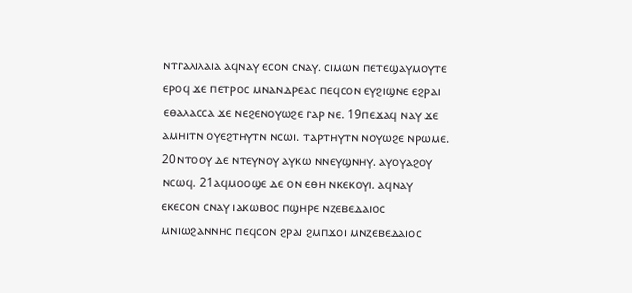ⲛⲧⲅⲁⲗⲓⲗⲁⲓⲁ ⲁϥⲛⲁⲩ ⲉⲥⲟⲛ ⲥⲛⲁⲩ. ⲥⲓⲙⲱⲛ ⲡⲉⲧⲉϣⲁⲩⲙⲟⲩⲧⲉ ⲉⲣⲟϥ ϫⲉ ⲡⲉⲧⲣⲟⲥ ⲙⲛⲁⲛⲇⲣⲉⲁⲥ ⲡⲉϥⲥⲟⲛ ⲉⲩϩⲓϣⲛⲉ ⲉϩⲣⲁⲓ ⲉⲑⲁⲗⲁⲥⲥⲁ ϫⲉ ⲛⲉϩⲉⲛⲟⲩⲱϩⲉ ⲅⲁⲣ ⲛⲉ. 19ⲡⲉϫⲁϥ ⲛⲁⲩ ϫⲉ ⲁⲙⲏⲓⲧⲛ ⲟⲩⲉϩⲧⲏⲩⲧⲛ ⲛⲥⲱⲓ. ⲧⲁⲣⲧⲏⲩⲧⲛ ⲛⲟⲩⲱϩⲉ ⲛⲣⲱⲙⲉ. 20ⲛⲧⲟⲟⲩ ⲇⲉ ⲛⲧⲉⲩⲛⲟⲩ ⲁⲩⲕⲱ ⲛⲛⲉⲩϣⲛⲏⲩ. ⲁⲩⲟⲩⲁϩⲟⲩ ⲛⲥⲱϥ. 21ⲁϥⲙⲟⲟϣⲉ ⲇⲉ ⲟⲛ ⲉⲑⲏ ⲛⲕⲉⲕⲟⲩⲓ. ⲁϥⲛⲁⲩ ⲉⲕⲉⲥⲟⲛ ⲥⲛⲁⲩ ⲓⲁⲕⲱⲃⲟⲥ ⲡϣⲏⲣⲉ ⲛⲍⲉⲃⲉⲇⲁⲓⲟⲥ ⲙⲛⲓⲱϩⲁⲛⲛⲏⲥ ⲡⲉϥⲥⲟⲛ ϩⲣⲁⲓ ϩⲙⲡϫⲟⲓ ⲙⲛⲍⲉⲃⲉⲇⲁⲓⲟⲥ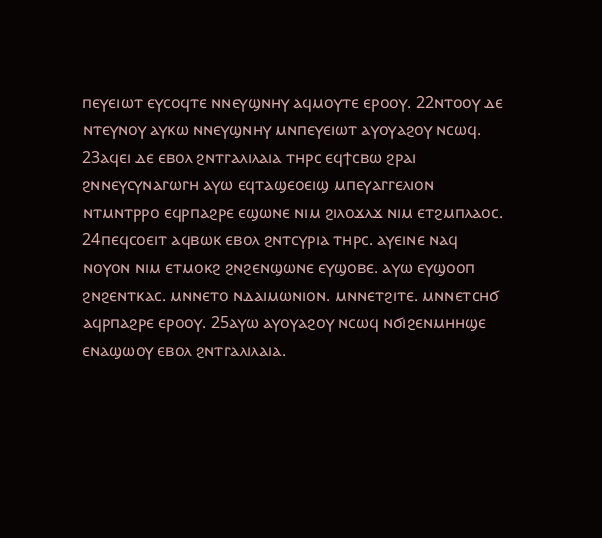ⲡⲉⲩⲉⲓⲱⲧ ⲉⲩⲥⲟϥⲧⲉ ⲛⲛⲉⲩϣⲛⲏⲩ ⲁϥⲙⲟⲩⲧⲉ ⲉⲣⲟⲟⲩ. 22ⲛⲧⲟⲟⲩ ⲇⲉ ⲛⲧⲉⲩⲛⲟⲩ ⲁⲩⲕⲱ ⲛⲛⲉⲩϣⲛⲏⲩ ⲙⲛⲡⲉⲩⲉⲓⲱⲧ ⲁⲩⲟⲩⲁϩⲟⲩ ⲛⲥⲱϥ. 23ⲁϥⲉⲓ ⲇⲉ ⲉⲃⲟⲗ ϩⲛⲧⲅⲁⲗⲓⲗⲁⲓⲁ ⲧⲏⲣⲥ ⲉϥϯⲥⲃⲱ ϩⲣⲁⲓ ϩⲛⲛⲉⲩⲥⲩⲛⲁⲅⲱⲅⲏ ⲁⲩⲱ ⲉϥⲧⲁϣⲉⲟⲉⲓϣ ⲙⲡⲉⲩⲁⲅⲅⲉⲗⲓⲟⲛ ⲛⲧⲙⲛⲧⲣⲣⲟ ⲉϥⲣⲡⲁϩⲣⲉ ⲉϣⲱⲛⲉ ⲛⲓⲙ ϩⲓⲗⲟϫⲗϫ ⲛⲓⲙ ⲉⲧϩⲙⲡⲗⲁⲟⲥ. 24ⲡⲉϥⲥⲟⲉⲓⲧ ⲁϥⲃⲱⲕ ⲉⲃⲟⲗ ϩⲛⲧⲥⲩⲣⲓⲁ ⲧⲏⲣⲥ. ⲁⲩⲉⲓⲛⲉ ⲛⲁϥ ⲛⲟⲩⲟⲛ ⲛⲓⲙ ⲉⲧⲙⲟⲕϩ ϩⲛϩⲉⲛϣⲱⲛⲉ ⲉⲩϣⲟⲃⲉ. ⲁⲩⲱ ⲉⲩϣⲟⲟⲡ ϩⲛϩⲉⲛⲧⲕⲁⲥ. ⲙⲛⲛⲉⲧⲟ ⲛⲇⲁⲓⲙⲱⲛⲓⲟⲛ. ⲙⲛⲛⲉⲧϩⲓⲧⲉ. ⲙⲛⲛⲉⲧⲥⲏϭ ⲁϥⲣⲡⲁϩⲣⲉ ⲉⲣⲟⲟⲩ. 25ⲁⲩⲱ ⲁⲩⲟⲩⲁϩⲟⲩ ⲛⲥⲱϥ ⲛϭⲓϩⲉⲛⲙⲏⲏϣⲉ ⲉⲛⲁϣⲱⲟⲩ ⲉⲃⲟⲗ ϩⲛⲧⲅⲁⲗⲓⲗⲁⲓⲁ.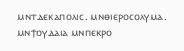ⲙⲛⲧⲇⲉⲕⲁⲡⲟⲗⲓⲥ. ⲙⲛⲑⲓⲉⲣⲟⲥⲟⲗⲩⲙⲁ. ⲙⲛϯⲟⲩⲇⲁⲓⲁ ⲙⲛⲡⲉⲕⲣⲟ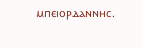ⲙⲡⲉⲓⲟⲣⲇⲁⲛⲛⲏⲥ.